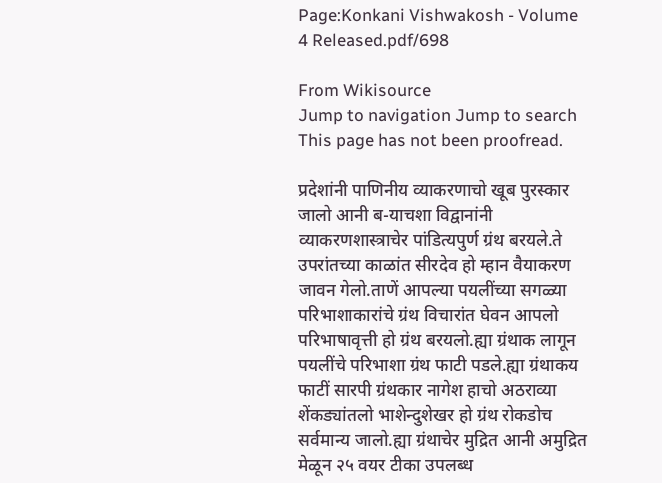Page:Konkani Vishwakosh - Volume 4 Released.pdf/698

From Wikisource
Jump to navigation Jump to search
This page has not been proofread.

प्रदेशांनी पाणिनीय व्याकरणाचो खूब पुरस्कार जालो आनी ब-याचशा विद्वानांनी व्याकरणशास्त्राचेर पांडित्यपुर्ण ग्रंथ बरयले.ते उपरांतच्या काळांत सीरदेव हो म्हान वैयाकरण जावन गेलो.ताणें आपल्या पयलींच्या सगळ्या परिभाशाकारांचे ग्रंथ विचारांत घेवन आपलो परिभाषावृत्ती हो ग्रंथ बरयलो.ह्या ग्रंथाक लागून पयलींचे परिभाशा ग्रंथ फाटी पडले.ह्या ग्रंथाकय फाटीं सारपी ग्रंथकार नागेश हाचो अठराव्या शेंकड्यांतलो भाशेन्दुशेखर हो ग्रंथ रोकडोच सर्वमान्य जालो.ह्या ग्रंथाचेर मुद्रित आनी अमुद्रित मेळून २५ वयर टीका उपलब्ध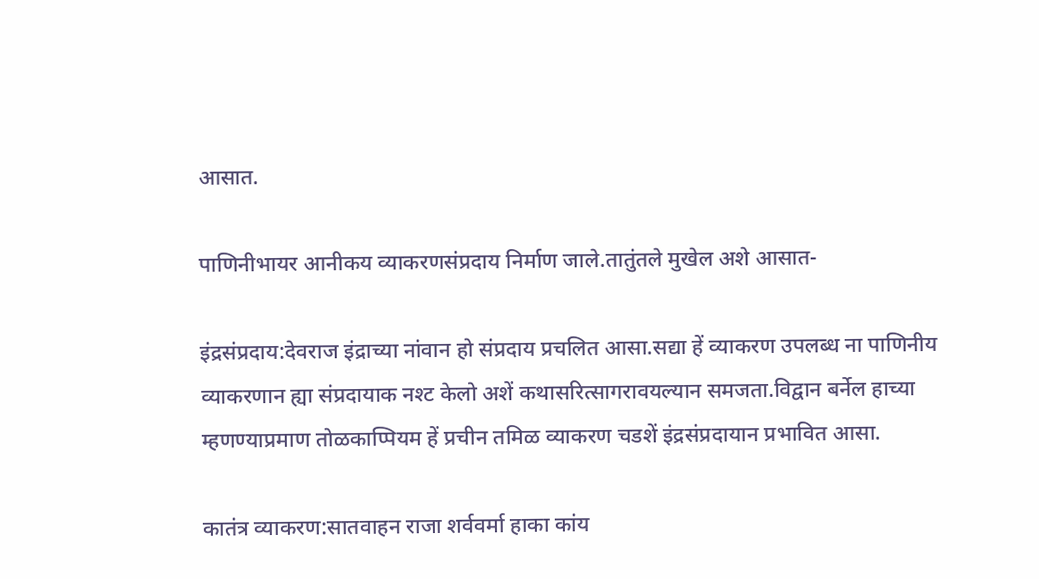आसात.

पाणिनीभायर आनीकय व्याकरणसंप्रदाय निर्माण जाले.तातुंतले मुखेल अशे आसात-

इंद्रसंप्रदाय:देवराज इंद्राच्या नांवान हो संप्रदाय प्रचलित आसा.सद्या हें व्याकरण उपलब्ध ना पाणिनीय व्याकरणान ह्या संप्रदायाक नश्ट केलो अशें कथासरित्सागरावयल्यान समजता.विद्वान बर्नेल हाच्या म्हणण्याप्रमाण तोळकाप्पियम हें प्रचीन तमिळ व्याकरण चडशें इंद्रसंप्रदायान प्रभावित आसा.

कातंत्र व्याकरण:सातवाहन राजा शर्ववर्मा हाका कांय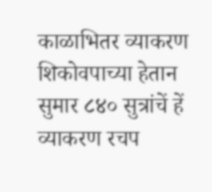काळाभितर व्याकरण शिकोवपाच्या हेतान सुमार ८४० सुत्रांचें हें व्याकरण रचप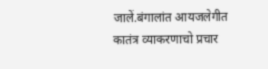जालें.बंगालांत आयजलेगीत कातंत्र व्याकरणाचो प्रचार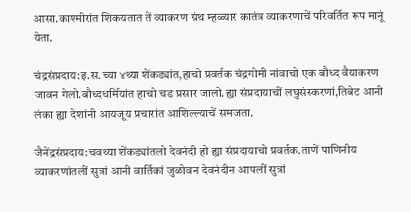आसा.काश्मीरांत शिकयतात तें व्याकरण ग्रंथ म्हळ्यार कातंत्र व्याकरणाचें परिवर्तित रूप मानूं येता.

चंद्रसंप्रदाय:इ.स.च्या ४थ्या शेंकड्यांत,हाचो प्रवर्तक चंद्रगोमी नांवाचो एक बौध्द वैयाकरण जावन गेलो.बौध्दधर्मियांत हाचो चड प्रसार जालो.ह्या संप्रदायाचीं लघुसंस्करणां,तिबेट आनी लंका ह्या देशांनी आयजूय प्रचारांत आशिल्ल्याचें समजता.

जैनेंद्रसंप्रदाय:चवथ्या शेंकड्यांतलो देवनंदी हो ह्या संप्रदायाचो प्रवर्तक.ताणें पाणिनीय व्याकरणांतलीं सुत्रां आनी वार्तिकां जुळोवन देवनंदीन आपलीं सुत्रां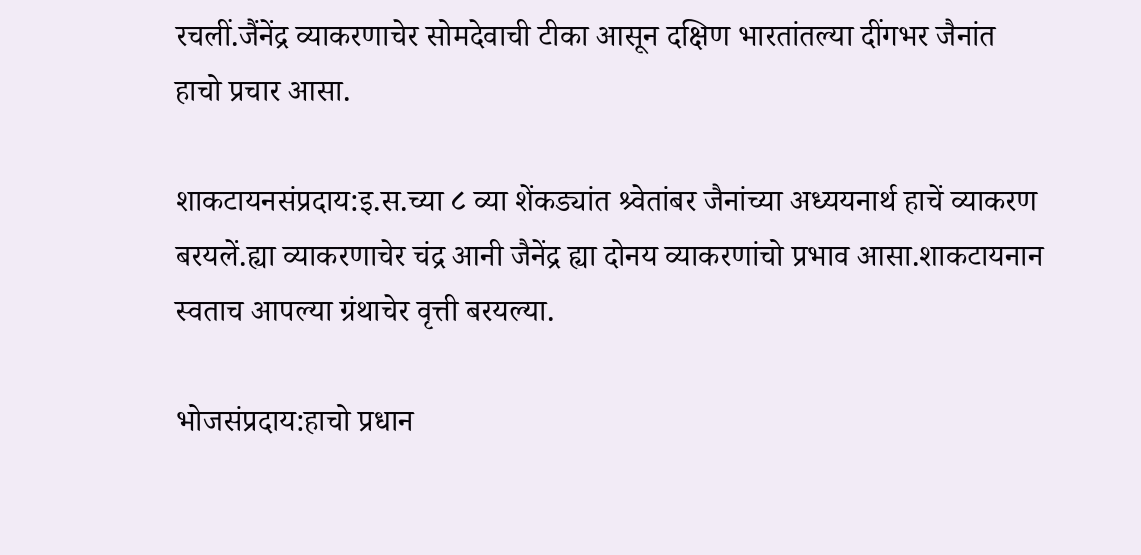रचलीं.जैंनेंद्र व्याकरणाचेर सोमदेवाची टीका आसून दक्षिण भारतांतल्या दींगभर जैनांत हाचो प्रचार आसा.

शाकटायनसंप्रदाय:इ.स.च्या ८ व्या शेंकड्यांत श्र्वेतांबर जैनांच्या अध्ययनार्थ हाचें व्याकरण बरयलें.ह्या व्याकरणाचेर चंद्र आनी जैनेंद्र ह्या दोनय व्याकरणांचो प्रभाव आसा.शाकटायनान स्वताच आपल्या ग्रंथाचेर वृत्ती बरयल्या.

भोजसंप्रदाय:हाचो प्रधान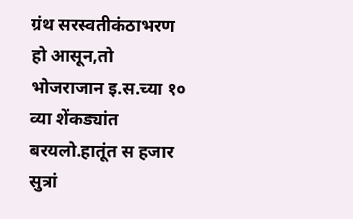ग्रंथ सरस्वतीकंठाभरण हो आसून,तो भोजराजान इ.स.च्या १० व्या शेंकड्यांत बरयलो.हातूंत स हजार सुत्रां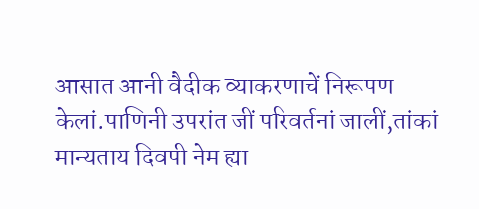आसात आनी वैदीक व्याकरणाचें निरूपण केलां.पाणिनी उपरांत जीं परिवर्तनां जालीं,तांकां मान्यताय दिवपी नेम ह्या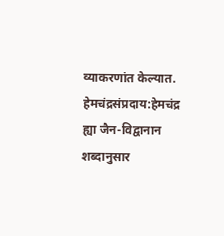व्याकरणांत केल्यात. हेमचंद्रसंप्रदाय:हेमचंद्र ह्या जैन-विद्वानान शब्दानुसार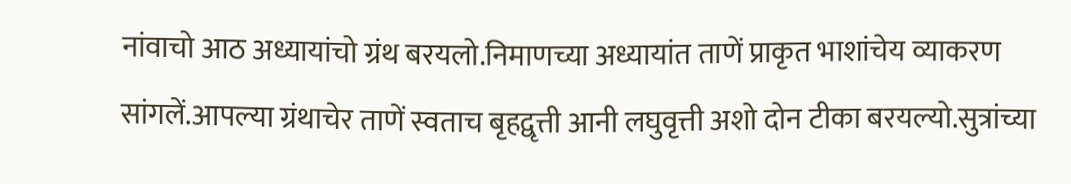नांवाचो आठ अध्यायांचो ग्रंथ बरयलो.निमाणच्या अध्यायांत ताणें प्राकृत भाशांचेय व्याकरण सांगलें.आपल्या ग्रंथाचेर ताणें स्वताच बृहद्वृत्ती आनी लघुवृत्ती अशो दोन टीका बरयल्यो.सुत्रांच्या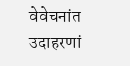वेवेचनांत उदाहरणां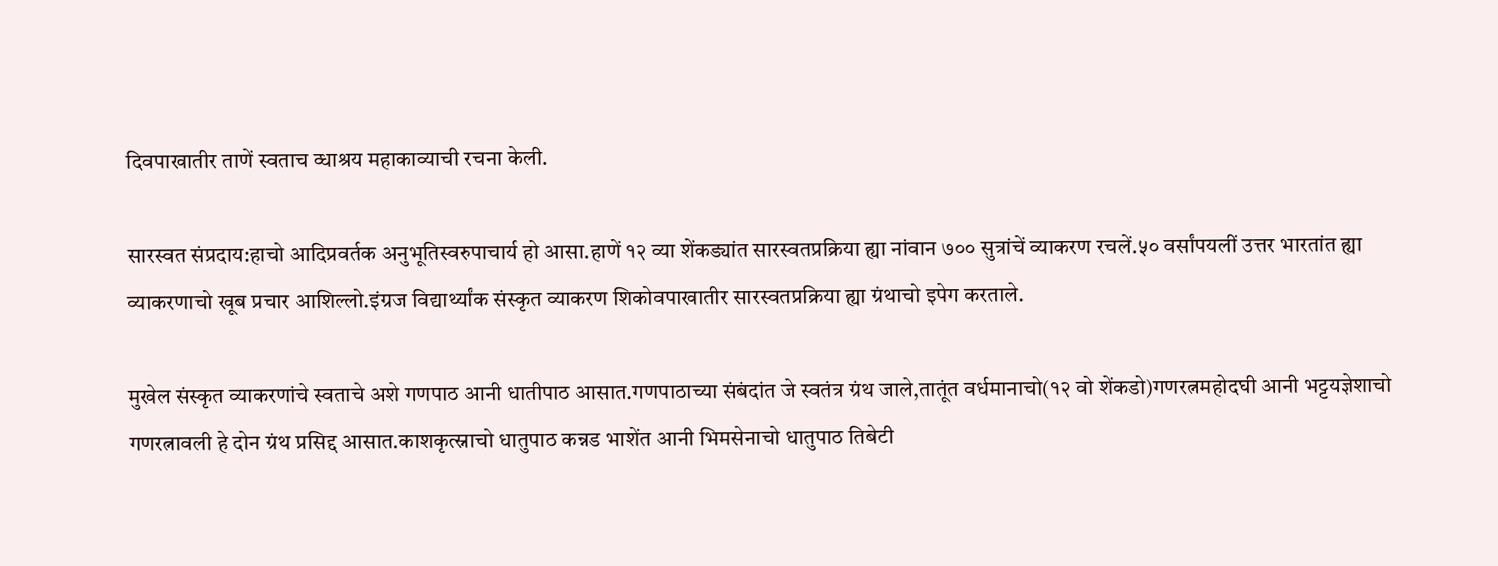दिवपाखातीर ताणें स्वताच व्धाश्रय महाकाव्याची रचना केली.

सारस्वत संप्रदाय:हाचो आदिप्रवर्तक अनुभूतिस्वरुपाचार्य हो आसा.हाणें १२ व्या शेंकड्यांत सारस्वतप्रक्रिया ह्या नांवान ७०० सुत्रांचें व्याकरण रचलें.५० वर्सांपयलीं उत्तर भारतांत ह्या व्याकरणाचो खूब प्रचार आशिल्लो.इंग्रज विद्यार्थ्यांक संस्कृत व्याकरण शिकोवपाखातीर सारस्वतप्रक्रिया ह्या ग्रंथाचो इपेग करताले.

मुखेल संस्कृत व्याकरणांचे स्वताचे अशे गणपाठ आनी धातीपाठ आसात.गणपाठाच्या संबंदांत जे स्वतंत्र ग्रंथ जाले,तातूंत वर्धमानाचो(१२ वो शेंकडो)गणरत्नमहोदघी आनी भट्टयज्ञेशाचो गणरत्नावली हे दोन ग्रंथ प्रसिद्द आसात.काशकृत्स्नाचो धातुपाठ कन्नड भाशेंत आनी भिमसेनाचो धातुपाठ तिबेटी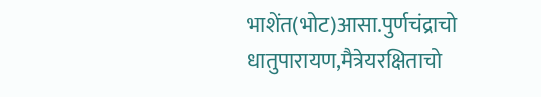भाशेंत(भोट)आसा.पुर्णचंद्राचो धातुपारायण,मैत्रेयरक्षिताचो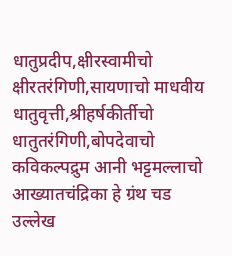धातुप्रदीप,क्षीरस्वामीचो क्षीरतरंगिणी,सायणाचो माधवीय धातुवृत्ती,श्रीहर्षकीर्तीचो धातुतरंगिणी,बोपदेवाचो कविकल्पद्रुम आनी भट्टमल्लाचो आख्यातचंद्रिका हे ग्रंथ चड उल्लेख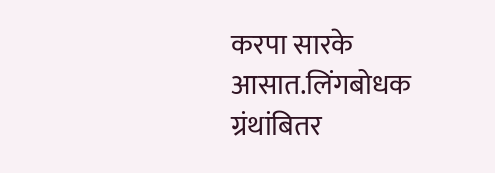करपा सारके आसात.लिंगबोधक ग्रंथांबितर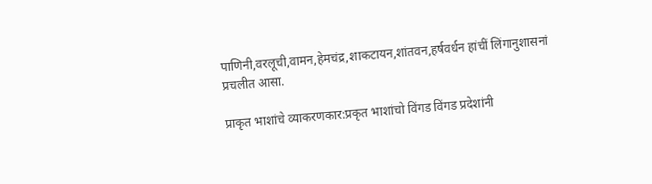पाणिनी,वरलूची,वामन,हेमचंद्र,शाकटायन,शांतवन,हर्षवर्धन हांचीं लिंगानुशासनां प्रचलीत आसा.

प्राकृत भाशांचे व्याकरणकार:प्रकृत भाशांचो विंगड विंगड प्रदेशांनी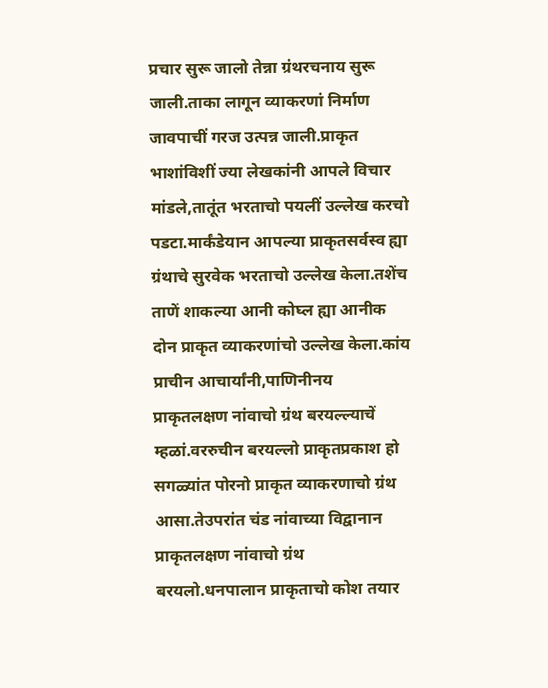प्रचार सुरू जालो तेन्ना ग्रंथरचनाय सुरू जाली.ताका लागून व्याकरणां निर्माण जावपाचीं गरज उत्पन्न जाली.प्राकृत भाशांविशीं ज्या लेखकांनी आपले विचार मांडले,तातूंत भरताचो पयलीं उल्लेख करचो पडटा.मार्कंडेयान आपल्या प्राकृतसर्वस्व ह्या ग्रंथाचे सुरवेक भरताचो उल्लेख केला.तशेंच ताणें शाकल्या आनी कोघ्ल ह्या आनीक दोन प्राकृत व्याकरणांचो उल्लेख केला.कांय प्राचीन आचार्यांनी,पाणिनीनय प्राकृतलक्षण नांवाचो ग्रंथ बरयल्ल्याचें म्हळां.वररुचीन बरयल्लो प्राकृतप्रकाश हो सगळ्यांत पोरनो प्राकृत व्याकरणाचो ग्रंथ आसा.तेउपरांत चंड नांवाच्या विद्वानान प्राकृतलक्षण नांवाचो ग्रंथ बरयलो.धनपालान प्राकृताचो कोश तयार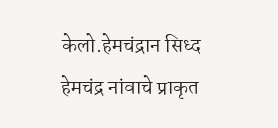केलो.हेमचंद्रान सिध्द हेमचंद्र नांवाचे प्राकृत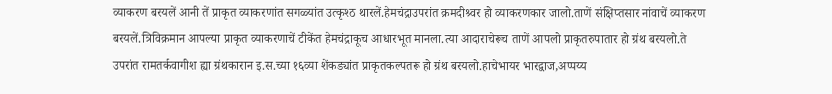व्याकरण बरयलें आनी तें प्राकृत व्याकरणांत सगळ्यांत उत्कृश्ठ थारलें.हेमचंद्राउपरांत क्रमदीश्र्वर हो व्याकरणकार जालो.ताणें संक्षिप्तसार नांवाचें व्याकरण बरयलें.त्रिविक्रमान आपल्या प्राकृत व्याकरणाचें टीकेंत हेमचंद्राकूच आधारभूत मानला.त्या आदाराचेरूच ताणें आपलो प्राकृतरुपातार हो ग्रंथ बरयलो.ते उपरांत रामतर्कवागीश ह्या ग्रंथकारान इ.स.च्या १६व्या शेंकड्यांत प्राकृतकल्पतरू हो ग्रंथ बरयलो.हाचेभायर भारद्वाज,अप्पय्य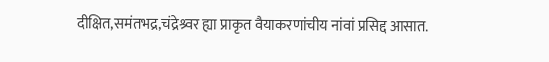दीक्षित,समंतभद्र,चंद्रेश्र्वर ह्या प्राकृत वैयाकरणांचीय नांवां प्रसिद्द आसात.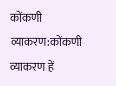कोंकणी व्याकरण:कोंकणी व्याकरण हें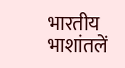भारतीय भाशांतलें